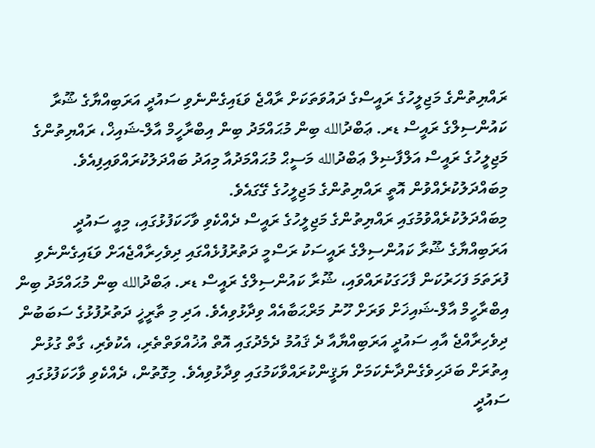ރައްޔިތުންގެ މަޖިލީހުގެ ރައީސްގެ ދައުވަތަކަށް ރާއްޖެ ވަޑައިގެންނެވި ސައުދީ އަރަބިއްޔާގެ ޝޫރާ ކައުންސިލްގެ ރައީސް ޑރ. ޢަބްދުالله ބިން މުޙައްމަދު ބިން އިބްރާހީމް އާލް-ޝައިޚް، ރައްޔިތުންގެ މަޖިލީހުގެ ރައީސް އަލްފާޟިލް ޢަބްދުالله މަސީޙް މުޙައްމަދުއާ މިއަދު ބައްދަލުކުރައްވައިފިއެވެ. މިބައްދަލުކުރެއްވުން އޮތީ ރައްޔިތުންގެ މަޖިލީހުގެ ގޭގައެވެ.
މިބައްދަލުކުރެއްވުމުގައި ރައްޔިތުންގެ މަޖިލީހުގެ ރައީސް ދެއްކެވި ވާހަކަފުޅުގައި، މިއީ ސައުދީ އަރަބިއްޔާގެ ޝޫރާ ކައުންސިލްގެ ރައީސަކު ރަސްމީ ދަތުރުފުޅެއްގައި ދިވެހިރާއްޖެއަށް ވަޑައިގެންނެވި ފުރަތަމަ ފަހަރުކަން ފާހަގަކުރައްވައި، ޝޫރާ ކައުންސިލްގެ ރައީސް ޑރ. ޢަބްދުالله ބިން މުޙައްމަދު ބިން އިބްރާހީމް އާލް-ޝައިޚަށް ވަރަށް ހޫނު މަރްޙަބާއެއް ވިދާޅުވިއެވެ. އަދި މި ތާރީޚީ ދަތުރުފުޅުގެ ސަބަބުން ދިވެހިރާއްޖެ އާއި ސައުދީ އަރަބިއްޔާއާ ދެ ޤައުމު ދެމެދުގައި އޮތް އުޚުއްވަތްތެރި، އެކުވެރި، ގާތް ގުޅުން އިތުރަށް ބަދަހިވެގެންދާނެކަމަށް ޔަޤީންކުރައްވާކަމުގައި ވިދާޅުވިއެވެ. މިގޮތުން، ދެއްކެވި ވާހަކަފުޅުގައި ސައުދީ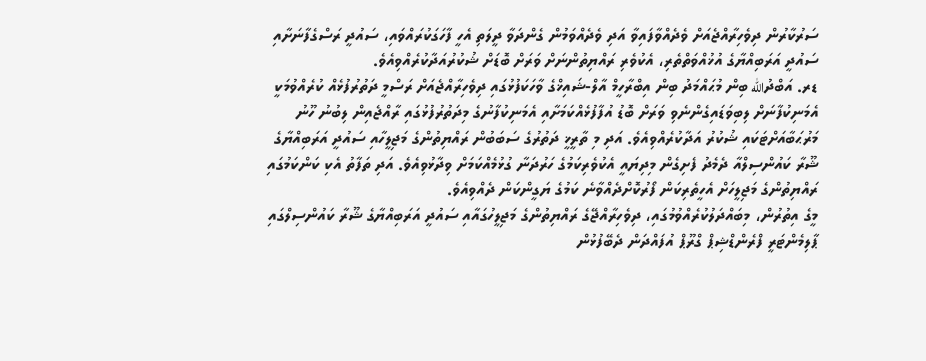ސަރުކާރުން ދިވެހިރާއްޖެއަށް ވެދެއްވާފައިވާ އަދި ވެދެއްވަމުން ގެންދަވާ ދީލަތި އެހީ ފާހަގަކުރައްވައި، ސައުދީ ރަސްގެފާނަށާއި ސައުދީ އަރަބިއްޔާގެ އުޚުއްވަތްތެރި، އެކުވެރި ރައްޔިތުންނަށް ވަރަށް ބޮޑަށް ޝުކުރުއަދާކުރެއްވިއެވެ.
ޑރ. އަބްދުالله ބިން މުޙައްމަދު ބިން އިބްރާހީމް އާލް-ޝައިޚްގެ ވާހަކަފުޅުގައި ދިވެހިރާއްޖެއަށް ރަސްމީ ދަތުރުފުޅެއް ކުރެއްވުމަކީ އެމަނިކުފާނަށް ލިބިވަޑައިގެންނެވި ވަރަށް ބޮޑު އުފާފުޅެއްކަމަށާއި އެމަނިކުފާނުގެ މިދަތުރުފުޅުގައި ރާއްޖެއިން ލިބުނު ހޫނު މަރުޙަބާއަށްޓަކައި ޝުކުރު އަދާކުރެއްވިއެވެ. އަދި މި ތާރީޚީ ދަތުރުގެ ސަބަބުން ރައްޔިތުންގެ މަޖިލީހާއި ސައުދީ އަރަބިއްޔާގެ ޝޫރާ ކައުންސިލްއާ ދެމެދު ފެށިގެން މިދިޔައީ އެކުވެރިކަމުގެ ހަރުދަނާ ގުޅުމެއްކަމަށް ވިދާޅުވިއެވެ. އަދި ތަފާތު އެކި ކަންކަމުގައި ރައްޔިތުންގެ މަޖިލީހަށް އެހީތެރިކަން ފޯރުކޮށްދެއްވާނެ ކަމުގެ ޔަގީންކަން ދެއްވިއެވެ.
މީގެ އިތުރުން، މިބައްދަލުކުރެއްވުމުގައި، ދިވެހިރާއްޖޭގެ ރައްޔިތުންގެ މަޖިލީހުގައާއި ސައުދީ އަރަބިއްޔާގެ ޝޫރާ ކައުންސިލްގައި ޕާލިމެންޓަރީ ފްރެންޑްޝިޕް ގްރޫޕް އުފައްދަން ދެބޭފުޅުން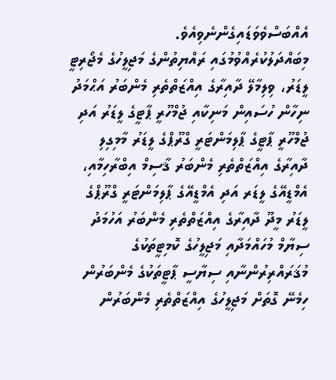އެއްބަސްވެވަޑައިގެންނެވިއެވެ.
މިބައްދަލުކުރެއްވުމުގައި ރައްޔިތުންގެ މަޖިލީހުގެ މެޖޯރިޓީ ލީޑަރު، ވިލިމާލޭ ދާއިރާގެ އިއްޒަތްތެރި މެންބަރު އަޙްމަދު ނިހާން ހުސައިން މަނިކާއި ޖުމްހޫރީ ޕާޓީގެ ލީޑަރު އަދި ޖުމްހޫރީ ޕާޓީގެ ޕާލިމަންޓަރީ ގްރޫޕްގެ ލީޑަރު މާމިގިލި ދާއިރާގެ އިއްޒަތްތެރި މެންބަރު ޤާސިމް އިބްރާހިމާއި، އެމްޑީއޭގެ ލީޑަރ އަދި އެމްޑީއޭގެ ޕާލިމަންޓަރީ ގްރޫޕްގެ ލީޑަރު މީދޫ ދާއިރާގެ އިއްޒަތްތެރި މެންބަރު އަހުމަދު ސިޔާމް މުހައްމަދާއި މަޖިލީހުގެ ކޮމިޓީތަކުގެ މުޤަރައްރިރުންނާއި ސިޔާސީ ޕާޓީތަކުގެ މެންބަރުން ހިމެނޭ ގޮތަށް މަޖިލީހުގެ އިއްޒަތްތެރި މެންބަރުން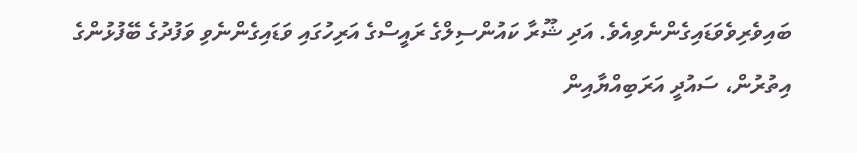ބައިވެރިވެވަޑައިގެންނެވިއެވެ. އަދި ޝޫރާ ކައުންސިލްގެ ރައީސްގެ އަރިހުގައި ވަޑައިގެންނެވި ވަފުދުގެ ބޭފުޅުންގެ އިތުރުން، ސައުދީ އަރަބިއްޔާއިން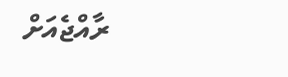ރާއްޖެއަށް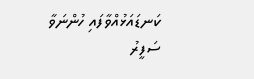ކަނޑައަޅުއްވާފައި ހުންނަވާ ސަފީރު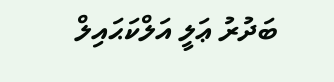ބަދުރު ޢަލީ އަލްކަޙައިލް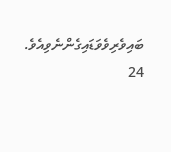ބައިވެރިވެވަޑައިގެންނެވިއެވެ.
24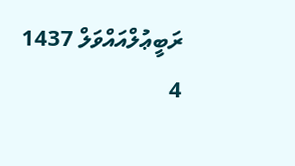ރަބީޢުލްއައްވަލް 1437
4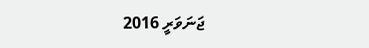ޖަނަވަރީ 2016